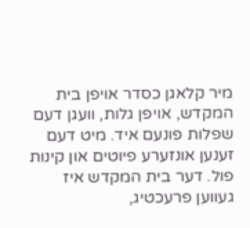מיר קלאגן כסדר אויפן בית המקדש, אויפן גלות, וועגן דעם שפלות פונעם איד. מיט דעם זענען אונזערע פיוטים און קינות פול. דער בית המקדש איז געווען פרעכטיג,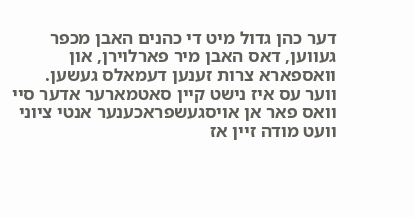דער כהן גדול מיט די כהנים האבן מכפר געווען, דאס האבן מיר פארלוירן, און וואספארא צרות זענען דעמאלס געשען.
ווער עס איז נישט קיין סאטמארער אדער סיי וואס פאר אן אויסגעשפראכענער אנטי ציוני וועט מודה זיין אז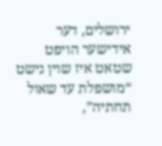ירושלים, דער אידישער הויפט שטאט איז שוין נישט “מושפלת עד שאול תחתיה”,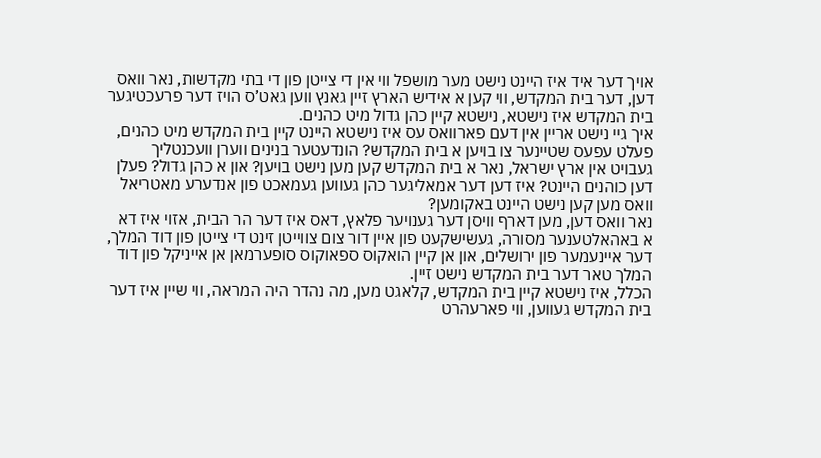אויך דער איד איז היינט נישט מער מושפל ווי אין די צייטן פון די בתי מקדשות, נאר וואס דען, דער בית המקדש, ווי קען א אידיש הארץ זיין גאנץ ווען גאט’ס הויז דער פרעכטיגער בית המקדש איז נישטא, נישטא קיין כהן גדול מיט כהנים.
איך גיי נישט אריין אין דעם פארוואס עס איז נישטא היינט קיין בית המקדש מיט כהנים, פעלט עפעס שטיינער צו בויען א בית המקדש? הונדעטער בנינים ווערן וועכנטליך געבויט אין ארץ ישראל, נאר א בית המקדש קען מען נישט בויען? און א כהן גדול? פעלן דען כוהנים היינט? איז דען דער אמאליגער כהן געווען געמאכט פון אנדערע מאטריאל וואס מען קען נישט היינט באקומען?
נאר וואס דען, מען דארף וויסן דער גענויער פלאץ, דאס איז דער הר הבית, אזוי איז דא א באהאלטענער מסורה, געשישקעט פון איין דור צום צווייטן זינט די צייטן פון דוד המלך, דער איינעמער פון ירושלים, און אן קיין הואקוס ספאוקוס סופערמאן אן אייניקל פון דוד המלך טאר דער בית המקדש נישט זיין.
הכלל, איז נישטא קיין בית המקדש, קלאגט מען, מה נהדר היה המראה, ווי שיין איז דער בית המקדש געווען, ווי פארעהרט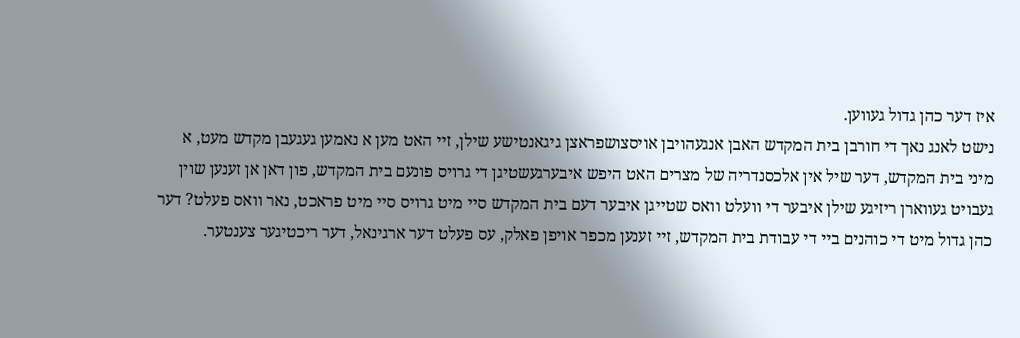איז דער כהן גדול געווען.
נישט לאנג נאך די חורבן בית המקדש האבן אנגעהויבן אויסצושפראצן גיגאנטישע שילן, זיי האט מען א נאמען געגעבן מקדש מעט, א מיני בית המקדש, דער שיל אין אלכסנדריה של מצרים האט היפש איבערגעשטיגן די גרויס פונעם בית המקדש, פון דאן אן זענען שוין געבויט געווארן ריזיגע שילן איבער די וועלט וואס שטייגן איבער דעם בית המקדש סיי מיט גרויס סיי מיט פראכט, נאר וואס פעלט? דער כהן גדול מיט די כוהנים ביי די עבודת בית המקדש, זיי זענען מכפר אויפן פאלק, עס פעלט דער ארגינאל, דער ריכטיגער צענטער.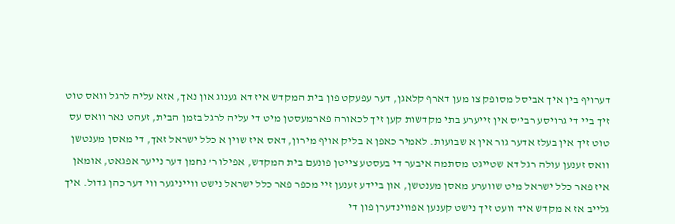דערויף בין איך אביסל מסופק צו מען דארף קלאגן, דער עפעקט פון בית המקדש איז דא גענוג און נאך, אזא עליה לרגל וואס טוט זיך ביי די גרויסע רבי’ס אין זייערע בתי מקדשות קען זיך לכאורה פארמעסטן מיט די עליה לרגל בזמן הבית, זעהט נאר וואס עס טוט זיך אין בעלז אדער גור אין א שבועות. לאמיר כאפן א בליק אויף מירון, דאס איז שוין א כלל ישראל זאך, די מאסן מענטשן וואס זענען עולה רגל דא שטייגט מסתמה איבער די בעסטע צייטן פונעם בית המקדש, אפילו ר’ נחמן דער נייער אפגאט, אומאן איז פאר כלל ישראל מיט שווערע מאסן מענטשן, און ביידע זענען זיי מכפר פאר כלל ישראל נישט ווייניגער ווי דער כהן גדול. איך גלייב אז א מקדש איד וועט זיך נישט קענען אפווינדערן פון די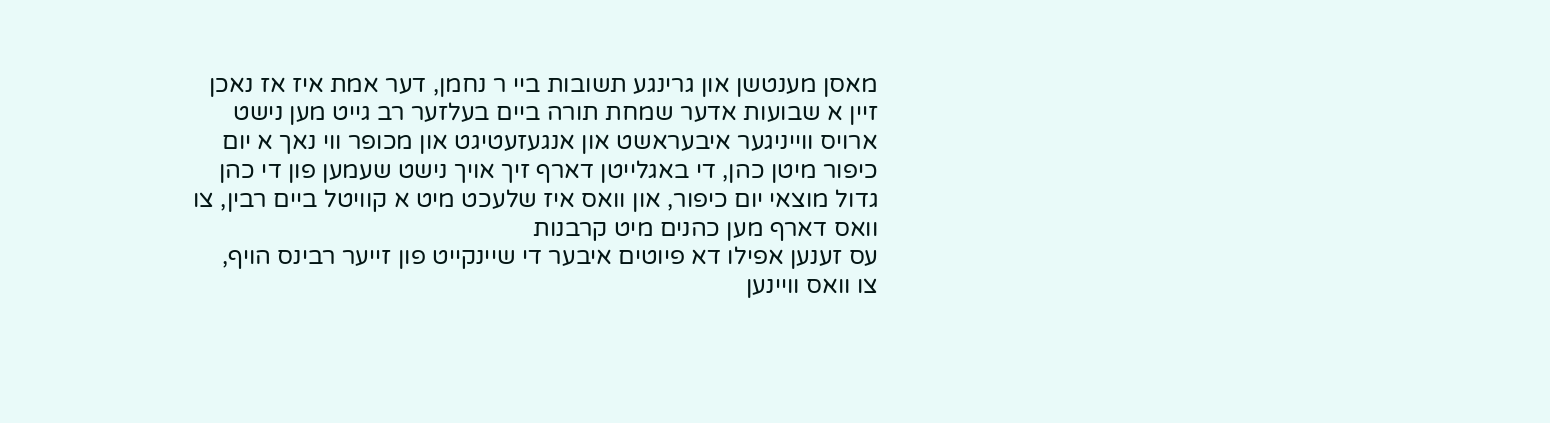מאסן מענטשן און גרינגע תשובות ביי ר נחמן, דער אמת איז אז נאכן זיין א שבועות אדער שמחת תורה ביים בעלזער רב גייט מען נישט ארויס ווייניגער איבעראשט און אנגעזעטיגט און מכופר ווי נאך א יום כיפור מיטן כהן, די באגלייטן דארף זיך אויך נישט שעמען פון די כהן גדול מוצאי יום כיפור, און וואס איז שלעכט מיט א קוויטל ביים רבין, צו וואס דארף מען כהנים מיט קרבנות
עס זענען אפילו דא פיוטים איבער די שיינקייט פון זייער רבינס הויף,
צו וואס וויינען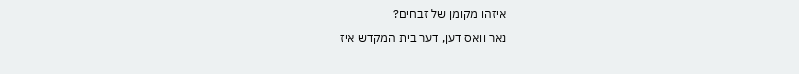איזהו מקומן של זבחים?
נאר וואס דען, דער בית המקדש איז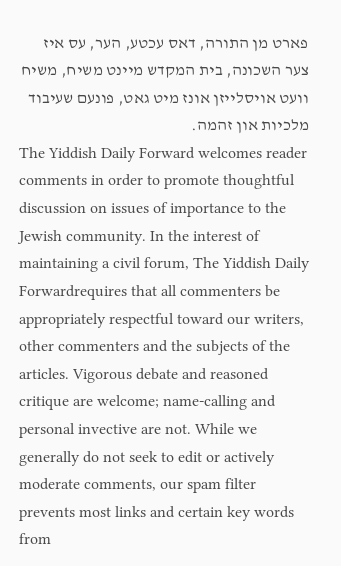פארט מן התורה, דאס עכטע, הער, עס איז צער השכונה, בית המקדש מיינט משיח, משיח וועט אויסלייזן אונז מיט גאט, פונעם שעיבוד מלכיות און זהמה.
The Yiddish Daily Forward welcomes reader comments in order to promote thoughtful discussion on issues of importance to the Jewish community. In the interest of maintaining a civil forum, The Yiddish Daily Forwardrequires that all commenters be appropriately respectful toward our writers, other commenters and the subjects of the articles. Vigorous debate and reasoned critique are welcome; name-calling and personal invective are not. While we generally do not seek to edit or actively moderate comments, our spam filter prevents most links and certain key words from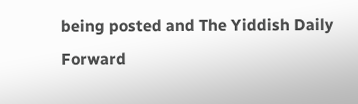being posted and The Yiddish Daily Forward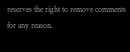reserves the right to remove comments for any reason.